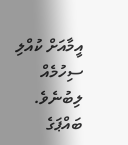އީމާއަށް ކުއްލި ސިހުމެއް ލިބުނެވެ. ބައްޕަގެ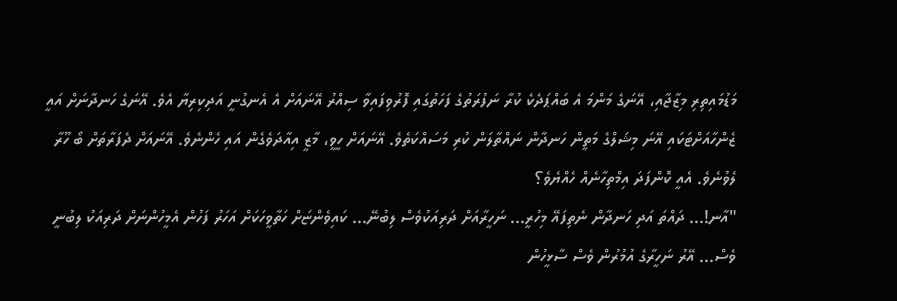މަޑުމައިތިރި މިޒާޖާއި، އޭނަގެ މަންމަ އެ ބައްޕަދެކެ ކުރާ ނަފުރަތުގެ ފަހަތުގައި ފޮރުވިފައިވާ ސިއްރު އޭނައަށް އެ އެނގުނީ އަދިކިރިޔާ އެވެ. އޭނަގެ ހަނދާނަށް އައީ ޒެންހާއަށްޓަކައި އޭނަ މިޝަލްގެ މަތީން ހަނދާން ނައްތާލަން ކުރި މަސައްކަތެވެ. އޭނައަށް ހީވީ، މާޒީ އިއާދަވެގެން އައި ހެންނެވެ. އޭނައަށް ދެފަރާތަށް ބޯ ހޫރާ ލެވުނެވެ. އެއީ ކޮންފަދަ އިމްތިހާނެއް ހެއްޔެވެ؟
"އާނ!... ދައްތަ އަދި ހަނދާން ނެތިފައޭ މިހުރީ... ނަހީރާއަށް ދަރިއަކުވެސް ލިބުނޭ... ކައިވެންޏަށް ހަތާވީހަކަށް އަހަރު ފަހުން އެމީހުންނަށް ދަރިއަކު ލިބުނީ ވެސް... އޭރު ނަހީރާގެ އުމުރުން ވެސް ސާޅީހުން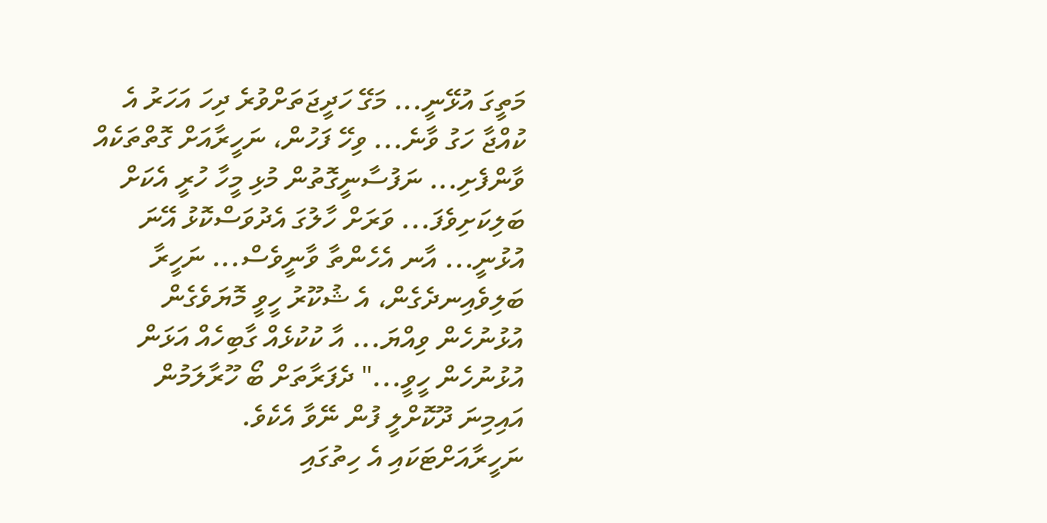މަތީގަ އުޅޭނީ... މަގޭ ހަދީޖަތަށްވުރެ ދިހަ އަހަރު އެ ކުއްޖާ ހަގު ވާނެ... ވިހޭ ފަހުން، ނަހީރާއަށް ގޮތްތަކެއް ވާންފެށި... ނަފުސާނީގޮތުން މުޅި މީހާ ހުރީ އެކަށް ބަލިކަށިވެފަ... ވަރަށް ހާލުގަ އެދުވަސްކޮޅު އޭނަ އުޅުނީ... އާނ އެހެންތާ ވާނީވެސް... ނަހީރާ ބަލިވެއިނދެގެން، އެ ޝުކޫރު ހީވީ މޮޔަވެގެން އުޅުނުހެން ވިއްޔަ... އާ ކުކުޅެއް ގާބިހެއް އަޅަން އުޅުނުހެން ހީވީ..." ދެފަރާތަށް ބޯ ހޫރާލަމުން އައިމިނަ ދޫކޮށްލީ ފުން ނޭވާ އެކެވެ.
ނަހީރާއަށްޓަކައި އެ ހިތުގައި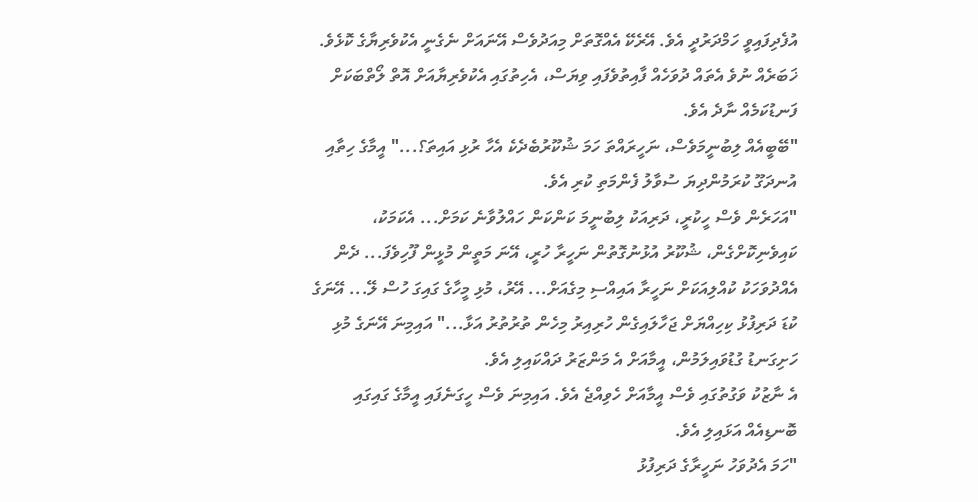އުފެދިފައިވީ ހަމްދަރުދީ އެވެ. އޭރެކޭ އެއްގޮތަށް މިއަދުވެސް އޭނައަށް ނެގެނީ އެކުވެރިޔާގެ ކޮޅެވެ. ޚަބަރެއް ނުވެ އެތައް ދުވަހެއް ފާއިތުވެފައި ވިޔަސް، އެހިތުގައި އެކުވެރިޔާއަށް އޮތް ލޯތްބަކަށް ފަނޑުކަމެއް ނާދެ އެވެ.
"ބޭބީއެއް ލިބުނީމަވެސް، ނަހީރައްތަ ހަމަ ޝުކޫރުބެދެކެ އެހާ ރުޅި އައިތަ؟..." އީމާގެ ހިތާއި އުނދަގޫ ކުރަމުންދިޔަ ސުވާލު ފެންމަތި ކުރި އެވެ.
"އަހަރެން ވެސް ހީކުރީ، ދަރިއަކު ލިބުނީމަ ކަންކަން ހައްލުވާނެ ކަމަށް... އެކަމަކު، ކައިވެނިކޮށްގެން، ޝުކޫރު އުޅުނުގޮތުން ނަހީރާ ހުރީ، އޭނަ މަތީން މުޅީން ފޫހިވެފަ... ދެން އެއްދުވަހަކު ކުއްލިއަކަށް ނަހީރާ އައިއްސި މިގެއަށް... އޭރު، މުޅި މީހާގެ ގައިގަ ހުސް ލޭ... އޭނަގެ ކުޑަ ދަރިފުޅު ކިހިއްޔަށް ޖަހާލައިގެން ހުރިއިރު މިހެން ތުރުތުރު އަޅާ..." އައިމިނަ އޭނަގެ މުޅި ހަށިގަނޑު ގުޑުވައިލަމުން، އީމާއަށް އެ މަންޒަރު ދައްކައިލި އެވެ.
އެ ނާޒުކު ވަގުތުގައި ވެސް އީމާއަށް ހެވިއްޖެ އެވެ. އައިމިނަ ވެސް ހީގަނެފައި އީމާގެ ގައިގައި ބޮނޑިއެއް އަޅައިލި އެވެ.
"ހަމަ އެދުވަހު ނަހީރާގެ ދަރިފުޅު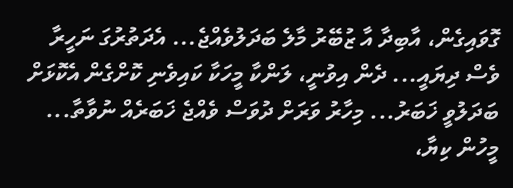ގޮވައިގެން، އާބިދާ އާ ޒުބޭރު މާލެ ބަދަލުވެއްޖެ... އެދަތުރުގަ ނަހީރާ ވެސް ދިޔައީ... ދެން އިވުނީ، ލަންކާ މީހަކާ ކައިވެނި ކޮށްގެން އެކޮޅަށް ބަދަލުވީ ޚަބަރު... މިހާރު ވަރަށް ދުވަސް ވެއްޖެ ޚަބަރެއް ނުވާތާ... މީހުން ކިޔާ،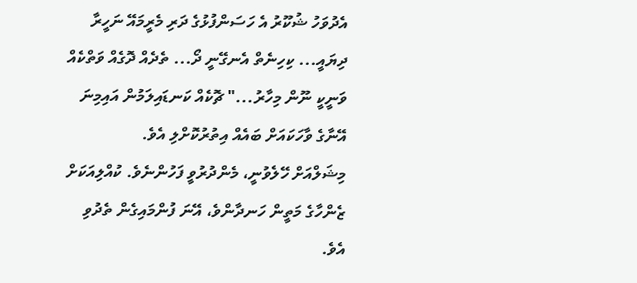އެދުވަހު ޝުކޫރު އެ ހަސަންފުޅުގެ ދަރި މެރީމައޭ ނަހީރާ ދިޔައީ... ކިހިނެތް އެނގޭނީ ދޯ... ތެދެއް ދޮގެއް ވަތްކެއް ވަނީކީ ނޫން މިހާރު..." ޗޮކެއް ކަނޑައިލަމުން އައިމިނަ އޭނާގެ ވާހަކައަށް ބައެއް އިތުރުކޮށްލި އެވެ.
މިޝަލްއަށް ހޭލެވުނީ، މެންދުރުވީ ފަހުންނެވެ. ކުއްލިއަކަށް ޒެންހާގެ މަތީން ހަނދާންވެ، އޭނަ ފުންމައިގެން ތެދުވި އެވެ.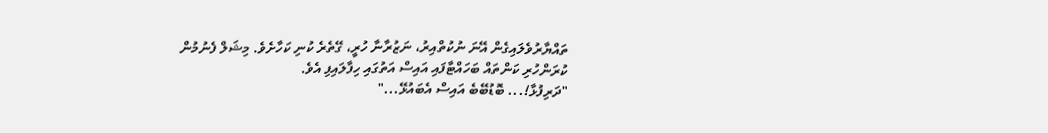ތައްޔާރުވެލައިގެން އޭނަ ނުކުތްއިރު، ނަޒުރާނާ ހުރީ، ގޭތެރެ ކުނި ކަހާށެވެ. މިޝަލް ފެނުމުން ކުރަންހުރި ކަންތައް ބަހައްޓާފައި އައިސް އަތުގައި ހިފާލައިފި އެވެ.
"ދަރިފުޅާ!... ބޮޑުބޭބެ އައިސް އެބައުޅޭ..."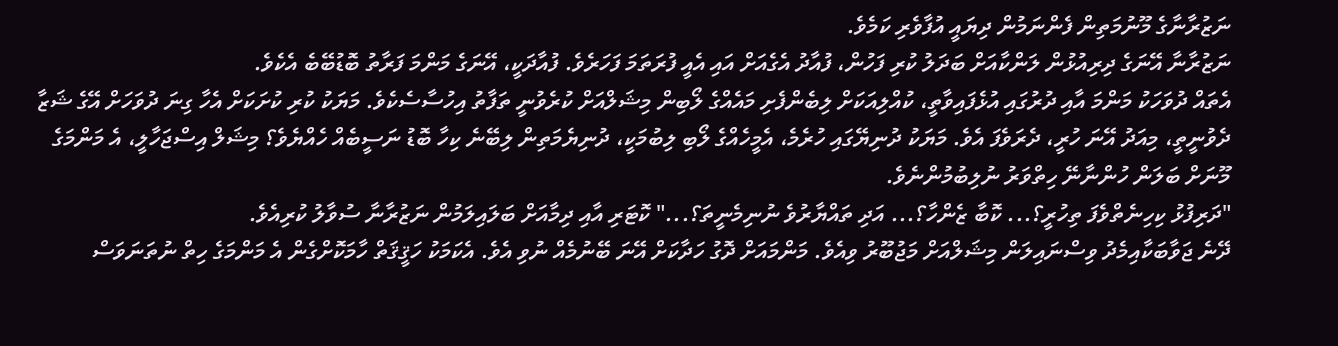ނަޒުރާނާގެ މޫނުމަތިން ފެންނަމުން ދިޔައީ އުފާވެރި ކަމެވެ.
ނަޒުރާނާ އޭނަގެ ދިރިއުޅުން ލަންކާއަށް ބަދަލު ކުރި ފަހުން، ފުއާދު އެގެއަށް އައި އެއީ ފުރަތަމަ ފަހަރެވެ. ފުއާދަކީ، އޭނަގެ މަންމަ ފަރާތު ބޮޑުބޭބެ އެކެވެ.
އެތައް ދުވަހަކު މަންމަ އާއި ދުރުގައި އުޅެފައިވާތީ، ކުއްލިއަކަށް ލިބެންފެށި މައެއްގެ ލޯބިން މިޝަލްއަށް ކުރެވުނީ ތަފާތު އިހުސާސެކެވެ. މަޔަކު ކުރި ކުށަކަށް އެހާ ގިނަ ދުވަހަށް އޭގެ ޝަޒާ ދެވުނީތީ، މިއަދު އޭނަ ހުރީ، ދެރަވެފަ އެވެ. މަޔަކު ދުނިޔޭގައި ހުރެމެ، އެމީހެއްގެ ލޯބި ލިބުމަކީ، ދުނިޔެމަތިން ލިބޭނެ ކިހާ ބޮޑު ނަސީބެއް ހެއްޔެވެ؟ މިޝަލް އިސްޖަހާލީ، އެ މަންމަގެ މޫނަށް ބަލަން ހުންނާނޭ ހިތްވަރު ނުލިބުމުންނެވެ.
"ދަރިފުޅު ކިހިނެތްވެފަ ތިހުރީ؟... ކޮބާ ޒެންހާ؟... އަދި ތައްޔާރުވެ ނުނިމެނީތަ؟..." ކޮޓަރި އާއި ދިމާއަށް ބަލައިލަމުން ނަޒުރާނާ ސުވާލު ކުރިއެވެ.
ދޭނެ ޖަވާބަކާއިމެދު ވިސްނައިލަން މިޝަލްއަށް މަޖުބޫރު ވިއެވެ. މަންމައަށް ދޮގު ހަދާކަށް އޭނަ ބޭނުމެއް ނުވި އެވެ. އެކަމަކު ހަޤީޤަތް ހާމަކޮށްގެން އެ މަންމަގެ ހިތް ނުތަނަވަސް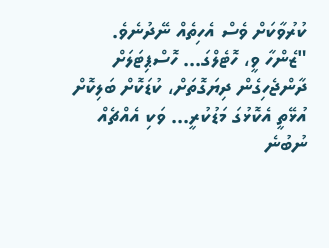ކުރުވާކަށް ވެސް އެހިތެއް ނޭދުނެވެ.
"ޒެންހާ ވީ، ހޮޓެލްގަ... ހޮސްޕިޓަލަށް ދާންޖެހިގެން ދިޔަގޮތަށް، ކުޑަކޮށް ބަލިކޮށް އުޅޭތީ އެކޮޅުގަ މަޑުކުރީ... ވަކި އެއްޗެއް ނުބުނެ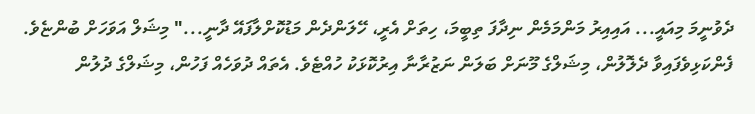ދެވުނީމަ މިއައީ... އައިއިރު މަންމަމެން ނިދާފަ ތިބީމަ، ހިތަށް އެރީ، ހޭލަންދެން މަޑުކޮށްލާފައޭ ދާނީ..." މިޝަލް އަވަހަށް ބުންޏެވެ.
ފެންކަޅިވެފައިވާ ދެލޮލުން، މިޝަލްގެ މޫނަށް ބަލަން ނަޒުރާނާ އިރުކޮޅަކު ހުއްޓެވެ. އެތައް ދުވަހެއް ފަހުން، މިޝަލްގެ ދުލުން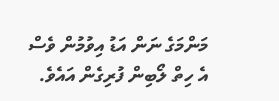މަންމަގެ ނަން އަޑު އިވުމުން ވެސް އެ ހިތް ލޯބިން ފުރިގެން އައެވެ.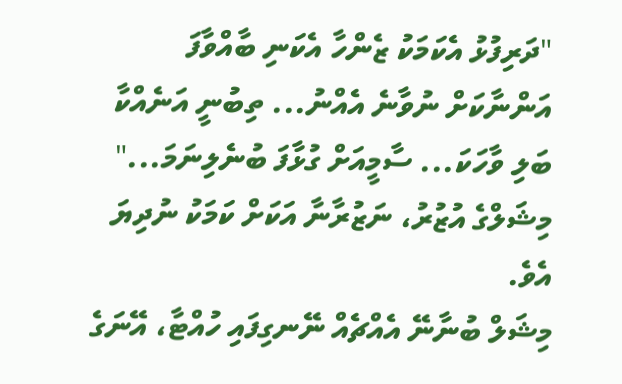"ދަރިފުޅު އެކަމަކު ޒެންހާ އެކަނި ބާއްވާފަ އަންނާކަށް ނުވާނެ އެއްނު... ތިބުނީ އަނެއްކާ ބަލި ވާހަކަ... ސާމީއަށް ގުޅާފަ ބުނެލިނަމަ..." މިޝަލްގެ އުޒުރު، ނަޒުރާނާ އަކަށް ކަމަކު ނުދިޔަ އެވެ.
މިޝަލް ބުނާނޭ އެއްޗެއް ނޭނގިފައި ހުއްޓާ، އޭނަގެ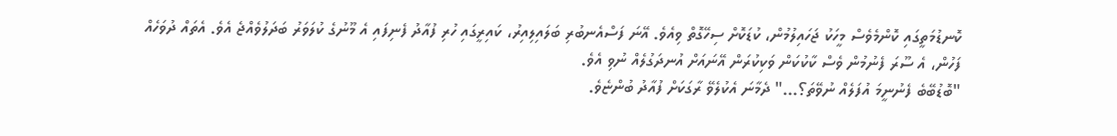ކޮނޑުމަތީގައި ކޮންމެވެސް މީހަކު ޖަހައިލުމުން، ކުޑަކޮށް ސިހޭގޮތް ވިއެވެ. އޭނަ ފަސްއެނބުރި ބަލައިލިއިރު، ކައިރީގައި ހުރި ފުއާދު ފެނިފައި އެ މޫނުގެ ކުލަވަރު ބަދަލުވެއްޖެ އެވެ. އެތައް ދުވަހެއް ފަހުން، އެ ސޫރަ ފެނުމުން ވެސް ކާކުކަން ވަކިކުރަން އޭނައަށް އުނދަގުލެއް ނުވި އެވެ.
"ބޮޑުބޭބެ ފެނުނީމަ އުފަލެއް ނުވޭތަ؟..." ދެމާނަ އެކުލެވޭ ރާގަކަށް ފުއާދު ބުންޏެވެ.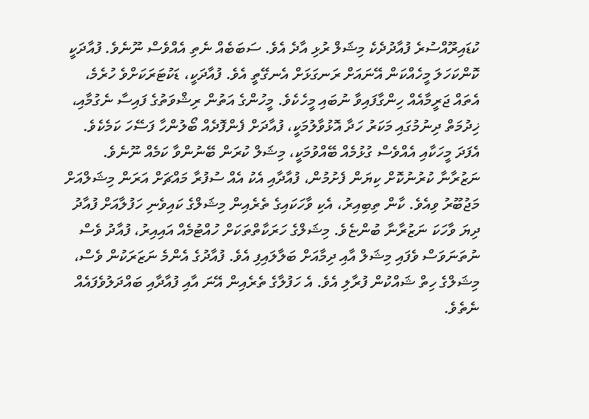ކުޑައިރޫއްސުރެ ފުއާދުދެކެ މިޝަލް ރުޅި އާދެ އެވެ. ސަބަބެއް ނެތި އެއްވެސް ނޫނެވެ. ފުއާދަކީ ކޮންކަހަލަ މީހެއްކަން އޭނައަށް ރަނގަޅަށް އެނގޭތީ އެވެ. ފުއާދަކީ، ޑަކުޓަރަކަށްވެ ހުރެމެ، އެތައް ޖަރީމާއެއް ހިންގާފައިވާ ނުބައި މީހެކެވެ. މީހުންގެ އަތުން ރިޝްވަތުގެ ފައިސާ ނެގުމާއި، ޚިދުމަތް ދިނުމުގައި މަކަރު ހަދާ އޮޅުވާލުމަކީ، ފުއާދަށް ފެންފޮދެއް ބޯލުންހާ ފަސޭހަ ކަމެކެވެ. އެފަދަ މީހަކާއި އެއްވެސް ގުޅުމެއް ބޭއްވުމަކީ، މިޝަލް ކުރަން ބޭނުންވާ ކަމެއް ނޫނެވެ.
ނަޒުރާނާ ކުރުނުކޮށް ކިޔަން ފެށުމުން، ފުއާދާއި އެކު އެއް ސުފުރާ މައްޗަށް އަރަން މިޝަލްއަށް މަޖުބޫރު ވިއެވެ. ކާން ތިބިއިރު، އެކި ވާހަކައިގެ ތެރެއިން މިޝަލްގެ ކައިވެނި ހަފުލާއަށް ފުއާދު ދިޔަ ވާހަކަ ނަޒުރާނާ ބުންޏެވެ. މިޝަލްގެ ހަރަކާތްތަކަށް ހުއްޓުމެއް އައިއިރު، ފުއާދު ވެސް ނުތަނަވަސް ވެފައި މިޝަލް އާއި ދިމާއަށް ބަލާލައިފި އެވެ. ފުއާދުގެ އެންމެ ނަޒަރަކުން ވެސް، މިޝަލްގެ ހިތް ޝައްކުން ފުރާލި އެވެ. އެ ހަފުލާގެ ތެރެއިން އޭނަ އާއި ފުއާދާއި ބައްދަލުވެފައެއް ނެތެވެ.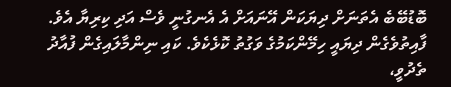ބޮޑުބޭބެ އެތަނަށް ދިޔަކަން އޭނައަށް އެ އެނގުނީ ވެސް އަދި ކިރިޔާ އެވެ.
ފާއިތުވެގެން ދިޔައީ ހިމޭންކަމުގެ ވަގުތު ކޮޅެކެވެ. ކައި ނިންމާލައިގެން ފުއާދު ތެދުވީ،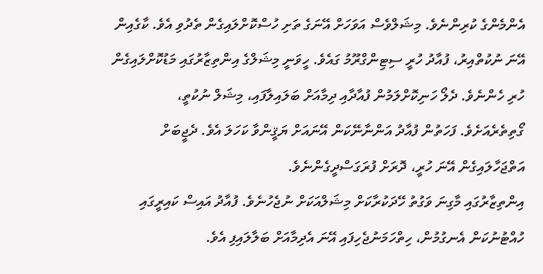އެންމެންގެ ކުރިންނެވެ. މިޝަލްވެސް އަވަހަށް އޭނަގެ ތަށި ހުސްކޮށްލައިގެން ތެދުވި އެވެ. ކާގެއިން އޭނަ ނުކުތްއިރު، ފުއާދު ހުރީ ސިޓިންގްރޫމު ގައެވެ. ހީވަނީ މިޝަލްގެ އިންތިޒާރުގައި މަޑުކޮށްލައިގެން ހުރި ހެންނެވެ. ދެލޯ ހަނިކޮށްލަމުން ފުއާދާއި ދިމާއަށް ބަލައިލާފައި، މިޝަލް ނުކުތީ، ގޯތިތެރެއަށެވެ. ފަހަތުން ފުއާދު އަންނާނޭކަން އޭނައަށް ޔަޤީންވާ ކަހަލަ އެވެ. ދެޖީބަށް އަތްޖަހާލައިގެން އޭނަ ހުރީ، ދޮރަށް ފުރަގަސްދީގެންނެވެ.
އިންތިޒާރުގައި މާގިނަ ވަގުތު ހޭދަކުރާކަށް މިޝަލްއަކަށް ނުޖެހުނެވެ. ފުއާދު އައިސް ކައިރީގައި ހުއްޓުނުކަން އެނގުމުން، ހިތްހަމަނުޖެހިފައި އޭނަ އެދިމާއަށް ބަލާލައިފި އެވެ.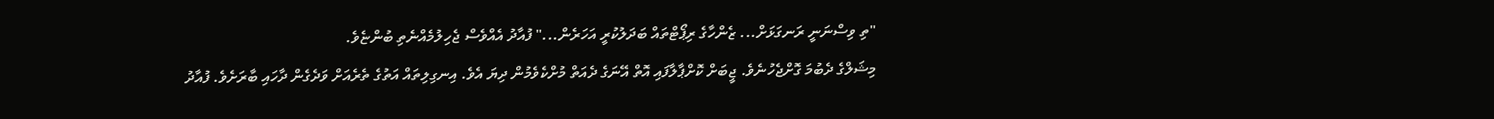"ތި ވިސްނަނީ ރަނގަޅަށް... ޒެންހާގެ ރިޕޯޓްތައް ބަދަލުކުރީ އަހަރެން..." ފުއާދު އެއްވެސް ޖެހިލުމެއްނެތި ބުންޏެވެ.
މިޝަލްގެ ދެބުމަ ގޮށްޖެހުނެވެ. ޖީބަށް ކޮށްޕާލާފައި އޮތް އޭނަގެ ދެއަތް މުށްކެވެމުން ދިޔަ އެވެ. އިނގިލިތައް އަތުގެ ތެރެއަށް ވަދެގެން ދާހައި ބާރަށެވެ. ފުއާދު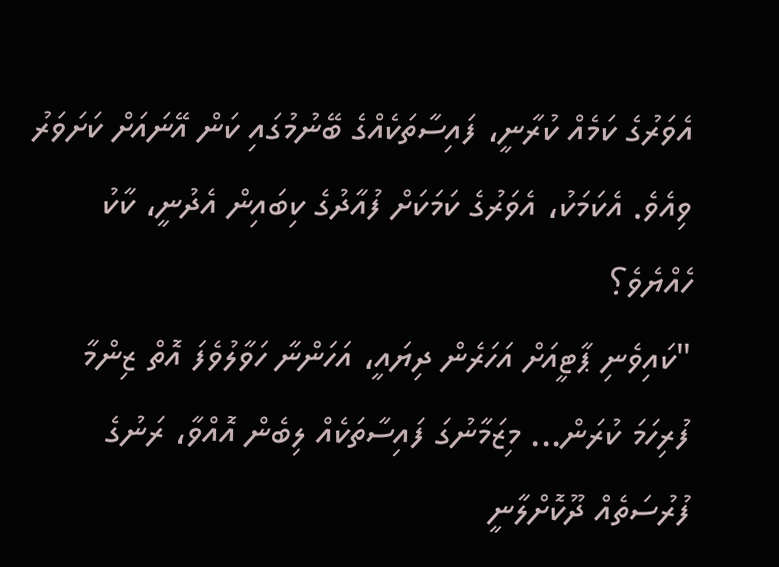އެވަރުގެ ކަމެއް ކުރާނީ، ފައިސާތަކެއްގެ ބޭނުމުގައި ކަން އޭނައަށް ކަށަވަރު ވިއެވެ. އެކަމަކު، އެވަރުގެ ކަމަކަށް ފުއާދުގެ ކިބައިން އެދުނީ، ކާކު ހެއްޔެވެ؟
"ކައިވެނި ޕާޓީއަށް އަހަރެން ދިޔައީ، އަހަންނާ ހަވާލުވެފަ އޮތް ޒިންމާ ފުރިހަމަ ކުރަން... މިޒަމާނުގަ ފައިސާތަކެއް ލިބެން އޮއްވާ، ރަނުގެ ފުރުސަތެއް ދޫކޮށްލާނީ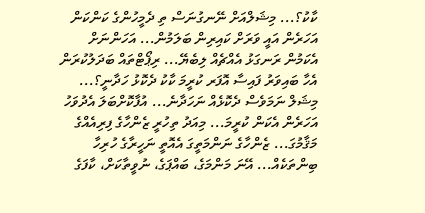ކާކު؟... މިޝަލްއަށް ނޭނގުނަސް ތި ދެމީހުންގެ ކަންކަން އަހަރެން އައީ ވަރަށް ކައިރިން ބަލަމުން... އަހަންނަށް އެކަމުން ރަނގަޅު އެއްޗެއް ލިބެޔޭ... ރިޕޯޓްތައް ބަދަލުކުރަން އެހާ ބައިވަރު ފައިސާ އޮފަރ ކުރީމަ ކާކު ދެކޮޅު ހަދާނީ؟... މިޝަލް ނަމަވެސް ދެކޮޅެއް ނަހަދާނެ... އުފާކޮށްބަލަ އެދުވަހު އަހަރެން އެކަން ކުރީމަ... މިއަދު ތިހުރީ ޒެންހާގެ ފިރިއެއްގެ މަޤާމުގަ... ޒެންހާގެ ނަންމަތީގަ އެއޮތީ ނަހީރާގެ ހުރިހާ ބިންތަކެއް... އޭނަ މަންމަގެ، ބައްޕަގެ، ނުވީތާކަށް، ކާފަގެ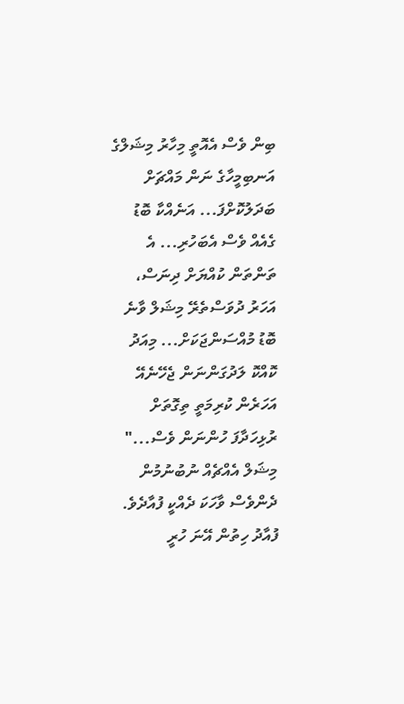ބިން ވެސް އެއޮތީ މިހާރު މިޝަލްގެ އަނބިމީހާގެ ނަން މައްޗަށް ބަދަލުކޮށްފަ... އަނެއްކާ ބޮޑު ގެއެއް ވެސް އެބަހުރި... އެ ތަންތަން ކުއްޔަށް ދިނަސް، އަހަރު ދުވަސްތެރޭ މިޝަލް ވާނެ ބޮޑު މުއްސަންޖަކަށް... މިއަދު ކޮއްކޮ ލަދުގަންނަން ޖެހޭނެއޭ އަހަރެން ކުރިމަތީ ތިގޮތަށް ރުޅިހަދާފަ ހުންނަން ވެސް..." މިޝަލް އެއްޗެއް ނުބުނުމުން ދެންވެސް ވާހަކަ ދެއްކީ ފުއާދެވެ.
ފުއާދު ހިތުން އޭނަ ހުރީ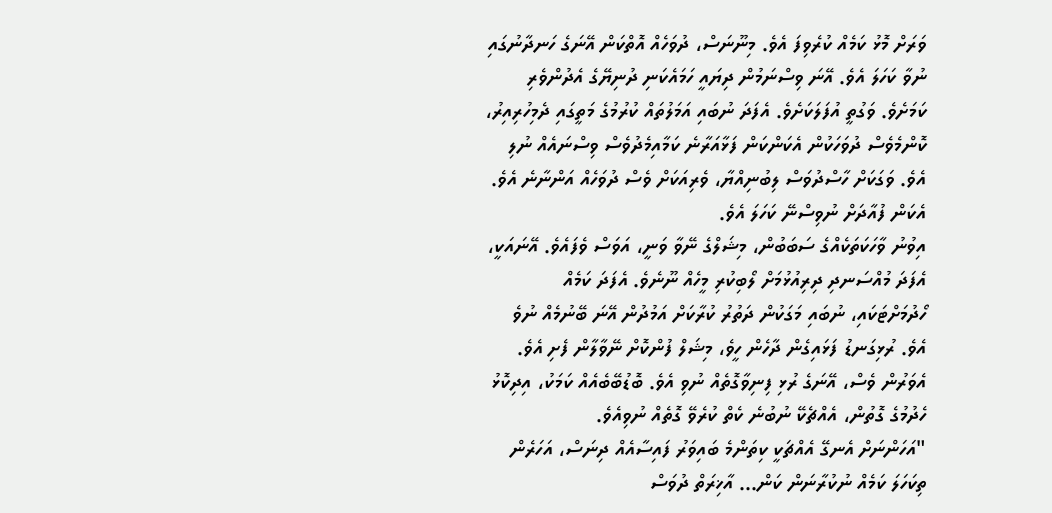ވަރަށް މޮޅު ކަމެއް ކުރެވިފަ އެވެ. މިނޫނަސް، ދުވަހެއް އޮތްކަން އޭނަގެ ހަނދާނުގައި ނުވާ ކަހަލަ އެވެ. އޭނަ ވިސްނަމުން ދިޔައީ ހަމައެކަނި ދުނިޔޭގެ އެދުންވެރި ކަމަށެވެ. ވަގުތީ އުފަލަކަށެވެ. އެފަދަ ނުބައި އަމަލުތައް ކުރުމުގެ މަތީގައި ދެމިހުރިއިރު، ކޮންމެވެސް ދުވަހަކުން އެކަންކަން ފަޅާއަރާނެ ކަމާއިމެދުވެސް ވިސްނައެއް ނުލި އެވެ. ވަގަކަށް ހާސްދުވަސް ލިބުނިއްޔާ، ވެރިއަކަށް ވެސް ދުވަހެއް އަންނާނެ އެވެ. އެކަން ފުއާދަށް ނުވިސްނޭ ކަހަލަ އެވެ.
އިވުނު ވާހަކަތަކެއްގެ ސަބަބުން، މިޝަލްގެ ނޭވާ ވަނީ، އަވަސް ވެފައެވެ. އޭނައަކީ، އެފަދަ މުއްސަނދި ދިރިއުޅުމަށް ލޯބިކުރި މީހެއް ނޫނެވެ. އެފަދަ ކަމެއް ހޯދުމަށްޓަކައި، ނުބައި މަގަކުން ދަތުރު ކުރާކަށް އަމުދުން އޭނަ ބޭނުމެއް ނުވެ އެވެ. ރުޅިގަނޑު ފަޅައިގެން ދާހެން ހީވެ، މިޝަލް ފުންކޮށް ނޭވާލާން ފެށި އެވެ. އެވަރުން ވެސް، އޭނަގެ ރުޅި ފިނިވާގޮތެއް ނުވި އެވެ. ބޮޑުބޭބެއެއް ކަމަކު، އިދިކޮޅު ހެދުމުގެ ގޮތުން، އެއްޗެކޭ ނުބުނެ ކެތް ކުރެވޭ ގޮތެއް ނުވިއެވެ.
"އަހަންނަށް އެނގޭ އެއްޗަކީ ކިތަންމެ ބައިވަރު ފައިސާއެއް ދިނަސް، އަހަރެން ތިކަހަލަ ކަމެއް ނުކުރާނަން ކަން... އާޚިރަތް ދުވަސް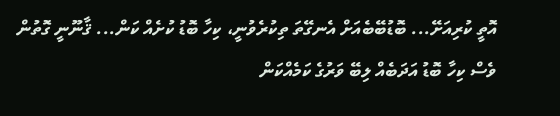އޮތީ ކުރިއަށޭ... ބޮޑުބޭބެއަށް އެނގޭތަ ތިކުރެވުނީ، ކިހާ ބޮޑު ކުށެއް ކަން... ޤާނޫނީ ގޮތުން ވެސް ކިހާ ބޮޑު އަދަބެއް ލިބޭ ވަރުގެ ކަމެއްކަން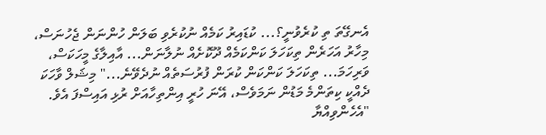އެނގޭތަ ތި ކުރެވުނީ؟... ކުޑައިރު ކަމެއް ނުކުރެވި ބަލަން ހުންނަން ޖެހުނަސް، މިހާރު އަހަރެން ތިކަހަލަ ކަންކަމެއް ދޫކޮށެއް ނުލާނަން... އާއިލާގެ މީހަކަސް، ވަރިހަމަ... ތިކަހަލަ ކަންކަން ކުރަން ފުރުސަތެއް ނުދެވޭނެ..." މިޝަލް ވާހަކަ ދެއްކީ ކިތަންމެ މަޑުން ނަމަވެސް، އޭނަ ހުރީ އިންތިހާއަށް ރުޅި އައިސްފަ އެވެ.
"އެހެންވިއްޔާ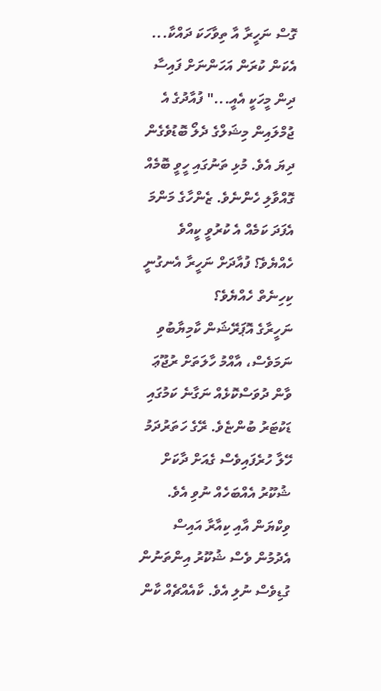ގޮސް ނަހީރާ އާ ތިވާހަކަ ދައްކާ... އެކަން ކުރަން އަހަންނަށް ފައިސާ ދިން މީހަކީ އެއީ..." ފުއާދުގެ އެ ޖުމްލައިން މިޝަލްގެ ދެލޯ ބޮޑުވެގެން ދިޔަ އެވެ. މުޅި ތަނުގައި ހީވީ ބޮމެއް ގޮއްވާލި ހެންނެވެ. ޒެންހާގެ މަންމަ އެފަދަ ކަމެއް އެ ކުރުވީ ކީއްވެ ހެއްޔެވެ؟ ފުއާދަށް ނަހީރާ އެނގުނީ ކިހިނެތް ހެއްޔެވެ؟
ނަހީރާގެ އޮޕަރޭޝަން ކާމިޔާބުވި ނަމަވެސް، އާއްމު ހާލަތަށް ރުޖޫޢަ ވާން ދުވަސްކޮޅެއް ނަގާނެ ކަމުގައި ޑަކުޓަރު ބުންޏެވެ. ރޭގެ ހަތަރުދަމު ހޭލާ ހުރެފައިވެސް ގެއަށް ދާކަށް ޝުކޫރު އެއްބަހެއް ނުވި އެވެ. ވިކްޔަން އާއި ކިއާރާ އައިސް އެދުމުން ވެސް ޝުކޫރު އިންތަނުން ގުޑިވެސް ނުލި އެވެ. ކާއެއްޗެއް ކާން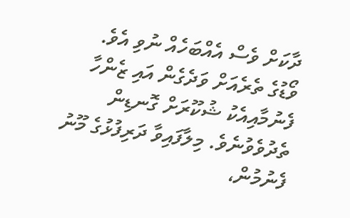ދާކަށް ވެސް އެއްބަހެއް ނުވި އެވެ.
ވޯޑުގެ ތެރެއަށް ވަދެގެން އައި ޒެންހާ ފެނުމާއިއެކު ޝުކޫރަށް ގޮނޑިން ތެދުވެވުނެވެ. މިލާފައިވާ ދަރިފުޅުގެ މޫނު ފެނުމުން،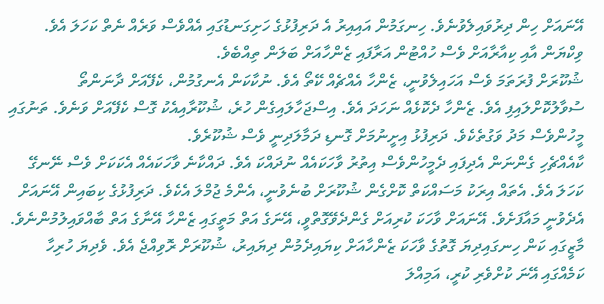އޭނައަށް ހިން ދިރުވައިލެވުނެވެ. ހިނގަމުން އައިއިރު އެ ދަރިފުޅުގެ ހަށިގަނޑުގައި އެއްވެސް ވަރެއް ނެތް ކަހަލަ އެވެ. ވިކްޔަން އާއި ކިއާރާއަށް ވެސް ހުއްޓުން އަރާފައި ޒެންހާއަށް ބަލަން ތިއްބެވެ.
ޝުކޫރަށް ފުރަތަމަ ވެސް އަހައިލެވުނީ، ޒެންހާ އެއްޗެއް ކޭތޯ އެވެ. ނުކާކަން އެނގުމުން، ކެފޭއަށް ދާނަންތޯ ސުވާލުކޮށްލައިފި އެވެ. ޒެންހާ ދެކޮޅެއް ނަހަދަ އެވެ. އިސްޖަހާލައިގެން ހުރެ، ޝުކޫރާއިއެކު ގޮސް ކެފޭއަށް ވަނެވެ. ތަނުގައި މީހުންވެސް މަދު ވަގުތެކެވެ. ދަރިފުޅު އިށީނުމަށް ގޮނޑި ދަމާލަދިނީ ވެސް ޝުކޫރެވެ.
ކާއެއްޗެހި ގެންނަން އެދިފައި ދެމީހުންވެސް އިތުރު ވާހަކައެއް ނުދައްކަ އެވެ. ދައްކާނެ ވާހަކައެއް އެކަކަށް ވެސް ނޭނގޭ ކަހަލަ އެވެ. އެތައް އިރަކު މަސައްކަތް ކޮށްގެން ޝުކޫރަށް ބުނެވުނީ، އެންމެ ޖުމްލަ އެކެވެ. ދަރިފުޅުގެ ކިބައިން އޭނައަށް އެދެވުނީ މައާފަށެވެ. އޭނައަށް ވާހަކަ ކުރިއަށް ގެންދެވޭގޮތްވީ، އޭނަގެ އަތް މަތީގައި ޒެންހާ އޭނާގެ އަތް ބާއްވައިލުމުންނެވެ.
މާޒީގައި ކަން ހިނގައިދިޔަ ގޮތުގެ ވާހަކަ ޒެންހާއަށް ކިޔައިދެމުން ދިޔައިރު، ޝުކޫރަށް ރޮވިއްޖެ އެވެ. ވެދިޔަ ހުރިހާ ކަމެއްގައި އޭނަ ކުށްވެރި ކުރީ، އަމިއްލަ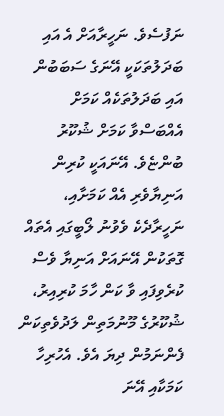ނަފުސެވެ. ނަހީރާއަށް އެ އައި ބަދަލުތަކަކީ އޭނަގެ ސަބަބުން އައި ބަދަލުތަކެއް ކަމަށް އެއްބަސްވާ ކަމަށް ޝުކޫރު ބުންޏެވެ. އޭނައަކީ ކުރިން އަނިޔާވެރި އެއް ކަމަށާއި، ނަހީރާދެކެ ވެވުނު ލޯބީގައި އެތައް ގޮތަކުން އޭނައަށް އަނިޔާ ވެސް ކުރެވިފައި ވާ ކަން ހާމަ ކުރިއިރު، ޝުކޫރުގެ މޫނުމަތިން ލަދުވެތިކަން ފެންނަމުން ދިޔަ އެވެ. އެހުރިހާ ކަމަކާއި އޭނަ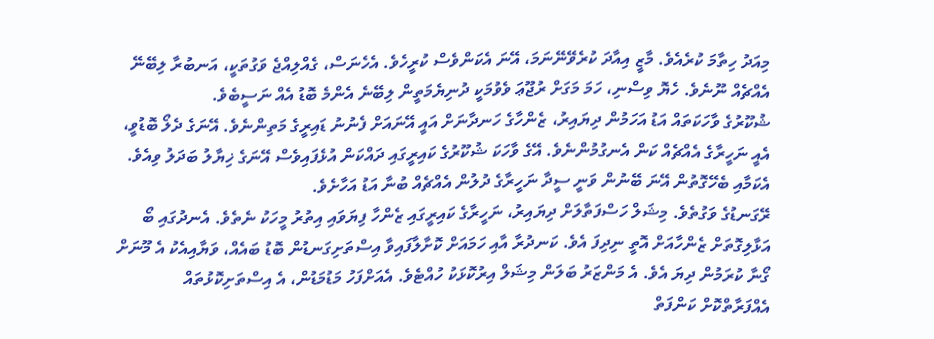މިއަދު ހިތާމަ ކުރެއެވެ. މާޒީ އިއާދަ ކުރެވޭނޭނަމަ، އޭނަ އެކަންވެސް ކުރީހެވެ. އެހެނަސް، ގެއްލިއްޖެ ވަގުތަކީ، އަނބުރާ ލިބޭނޭ އެއްޗެއް ނޫނެވެ. ހެޔޮ ވިސްނި، ހަމަ މަގަށް ރުޖޫޢަ ވެވުމަކީ ދުނިޔެމަތީން ލިބޭނެ އެންމެ ބޮޑު އެއް ނަސީބެވެ.
ޝުކޫރުގެ ވާހަކަތައް އަޑު އަހަމުން ދިޔައިރު، ޒެންހާގެ ހަނދާނަށް އައީ އޭނައަށް ފެނުނު ޑައިރީގެ މަތިންނެވެ. އޭނަގެ ދެލޯ ބޮޑުވީ، އެއީ ނަހީރާގެ އެއްޗެއް ކަން އެނގުމުންނެވެ. އޭގެ ވާހަކަ ޝުކޫރުގެ ކައިރީގައި ދައްކަން އުޅެފައިވެސް އޭނަގެ ޚިޔާލު ބަދަލު ވިއެވެ. އެކަމާއި ބެހޭގޮތުން އޭނަ ބޭނުން ވަނީ ސީދާ ނަހީރާގެ ދުލުން އެއްޗެއް ބުނާ އަޑު އަހާށެވެ.
ރޭގަނޑުގެ ވަގުތެވެ. މިޝަލް ހަސްފަތާލަށް ދިޔައިރު، ނަހީރާގެ ކައިރީގައި ޒެންހާ ފިޔަވައި އިތުރު މީހަކު ނެތެވެ. އެނދުގައި ބޯ އަޅާލިގޮތަށް ޒެންހާއަށް އޮތީ ނިދިފަ އެވެ. ކަނދުރާ އާއި ހަމައަށް ކޮށާލާފައިވާ އިސްތަށިގަނޑުން ބޮޑު ބައެއް، ވަޔާއިއެކު އެ މޫނަށް ގޯނާ ކުރަމުން ދިޔަ އެވެ. އެ މަންޒަރު ބަލަން މިޝަލް އިރުކޮޅަކު ހުއްޓެވެ. އެއަށްފަހު މަޑުމަޑުން، އެ އިސްތަށިކޮޅުތައް އެއްފަރާތްކޮށް ކަންފަތް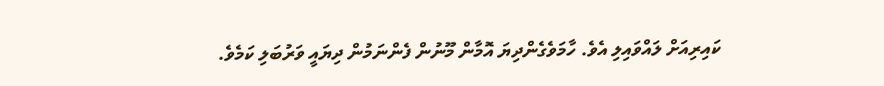ކައިރިއަށް ލައްވައިލި އެވެ. ހާމަވެގެންދިޔަ އޮމާން މޫނުން ފެންނަމުން ދިޔައީ ވަރުބަލި ކަމެވެ.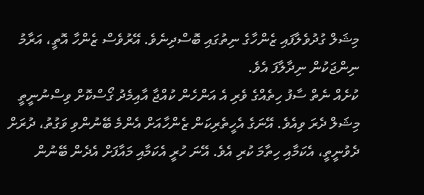މިޝަލް ގުދުވެލާފައި ޒެންހާގެ ނިތުގައި ބޮސްދިނެވެ. އޭރުވެސް ޒެންހާ އޮތީ، އަރާމު ނިންޖަކުން ނިދާލާފަ އެވެ.
ކުށެއް ނެތް ސާފު ހިތެއްގެ ވެރި އެ އަންހެން ކުއްޖާ އާއިމެދު ގޯސްކޮށް ވިސްނުނީތީ މިޝަލް ދެރަ ވިއެވެ. އޭނަގެ އެހީތެރިކަން ޒެންހާއަށް އެންމެ ބޭނުންވި ވަގުތު، ދުރަށް ދެވުނީތީ، އެކަމާއި ހިތާމަ ކުރި އެވެ. އޭނަ ހުރީ އެކަމާއި މައާފަށް އެދެން ބޭނުން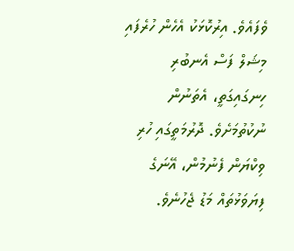ވެފައެވެ. އިރުކޮޅަކު އެހެން ހުރެފައި މިޝަލް ފަސް އެނބުރި ހިނގައިގަތީ، އެތަނުން ނުކުތުމަށެވެ. ދޮރުމަތީގައި ހުރި ވިކްޔަން ފެނުމުން، އޭނަގެ ފިޔަވަޅުތައް މަޑު ޖެހުނެވެ.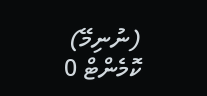(ނުނިމޭ)
ކޮމެންޓް 0